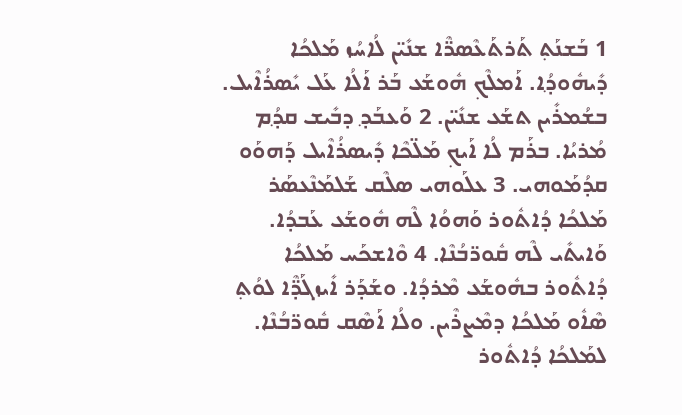1 ܒܰܫܢܰܬ݂ ܬܰܪܬܰܥܶܣܖ̈ܶܐ ܫܢܺܝ̈ܢ ܠܳܐܚܳܙ ܡܰܠܟܳܐ ܕܺܝܗܽܘܕ݂ܳܐ. ܐܰܡܠܶܟ݂ ܗܽܘܫܰܥ ܒܰܪ ܐܰܠܳܐ ܥܰܠ ܝܺܣܪܳܐܶܝܠ. ܒܫܳܡܪܺܝܢ ܬܫܰܥ ܫܢܺܝ̈ܢ. 2 ܘܰܥܒܰܕ݂ ܕܒܺܝܫ ܩܕ݂ܳܡ ܡܳܪܝܳܐ. ܒܪܰܡ ܠܳܐ ܐܰܝܟ݂ ܡܰܠ̈ܟܶܐ ܕܺܝܣܪܳܐܶܝܠ ܕܰܗܘܰܘ ܩܕܳܡܰܘܗܝ. 3 ܥܠܰܘܗܝ ܣܠܶܩ ܫܰܠܡܰܢܶܥܣܰܪ ܡܰܠܟܳܐ ܕܳܐܬܽܘܪ ܘܰܗܘܳܐ ܠܶܗ ܗܽܘܫܰܥ ܥܰܒܕܳܐ. ܘܰܐܝܬܺܝ ܠܶܗ ܩܽܘܖ̈ܒܳܢܶܐ. 4 ܘܶܐܫܟܰܚ ܡܰܠܟܳܐ ܕܳܐܬܽܘܪ ܒܗܽܘܫܰܥ ܡܶܪܕܳܐ. ܘܫܰܕܰܪ ܐܺܝܙܓܰܕ̈ܶܐ ܠܘܳܬ݂ ܣܶܐܽܘ ܡܰܠܟܳܐ ܕܡܶܨܪܶܝܢ. ܘܠܳܐ ܐܰܣܶܩ ܩܽܘܖ̈ܒܳܢܶܐ. ܠܡܰܠܟܳܐ ܕܳܐܬܽܘܪ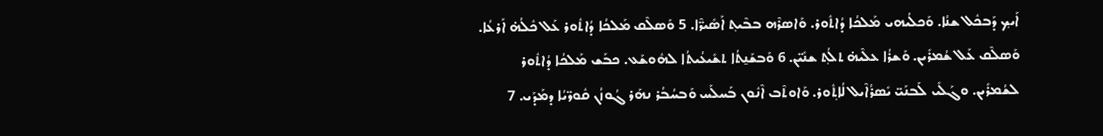ܐܰܝܟ݂ ܕܰܒܟܽܠ ܫܢܳܐ. ܘܰܟܠܳܝܗܝ ܡܰܠܟܳܐ ܕܳܐܬܽܘܪ. ܘܰܐܣܪܶܗ ܒܒܶܝܬ݂ ܐܰܣܺܝܖ̈ܶܐ. 5 ܘܰܣܠܶܩ ܡܰܠܟܳܐ ܕܳܐܬܽܘܪ ܥܰܠ ܟܽܠܳܗ̇ ܐܰܪܥܳܐ. ܘܰܣܠܶܩ ܥܰܠ ܫܳܡܪܺܝܢ. ܘܰܫܪܳܐ ܥܠܶܝܗ̇ ܬܠܳܬ݂ ܫܢܺܝ̈ܢ. 6 ܘܰܒܫܰܢ̱ܬܳܐ ܬܫܺܝܥܳܝܬܳܐ ܠܗܽܘܫܰܥ. ܟܒܰܫ ܡܰܠܟܳܐ ܕܳܐܬܽܘܪ ܠܫܳܡܪܺܝܢ. ܘܓܰܠܺܝ ܠܰܒܢܰܝ̈ ܝܺܣܪܳܐܶܝܠ ܠܳܐܬ݂ܽܘܪ. ܘܰܐܘܬܶܒ ܐܶܢܽܘܢ ܒܰܚܠܰܚ ܘܰܒܚܳܒܳܪ ܢܗܰܪ ܓܳܘܙܳܢ ܩܽܘܖ̈ܝܳܐ ܕܡܰܕܰܝ. 7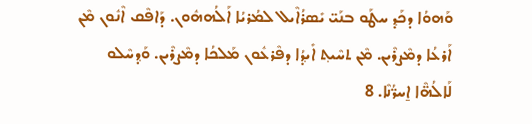ܘܰܗܘܳܐ ܕܟܰܕ݂ ܚܛܰܘ ܒܢܰܝ̈ ܝܺܣܪܳܐܶܝܠ ܠܡܳܪܝܳܐ ܐܰܠܳܗܗܽܘܢ. ܕܰܐܦܶܩ ܐܶܢܽܘܢ ܡܶܢ ܐܰܪܥܳܐ ܕܡܶܨܪܶܝܢ. ܡܶܢ ܬܚܶܝܬ݂ ܐܺܝܕ݂ܳܐ ܕܦܶܪܥܽܘܢ ܡܰܠܟܳܐ ܕܡܶܨܪܶܝܢ. ܘܰܕ݂ܚܶܠܘ ܠܰܐܠܳܗ̈ܶܐ ܐ̱ܚܖ̈ܳܢܶܐ. 8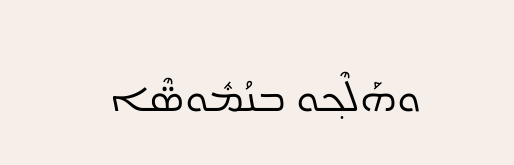ܘܗܰܠܶܟ݂ܘ ܒܢܳܡܽܘܣ̈ܶܐ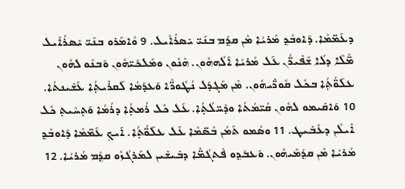ܕܥܰܡ̈ܡܶܐ. ܕܰܐܘܒܶܕ݂ ܡܳܪܝܳܐ ܡܶܢ ܩܕ݂ܳܡ ܒܢܰܝ̈ ܝܺܣܪܳܐܶܝܠ. 9 ܘܶܐܡܰܪܘ ܒܢܰܝ̈ ܝܺܣܪܳܐܶܝܠ ܡ̈ܶܠܶܐ ܕܠܳܐ ܫܰܦܺܝܖ̈ܳܢ ܥܰܠ ܡܳܪܝܳܐ ܐܰܠܳܗܗܽܘܢ. ܗܶܢܽܘܢ ܘܡܰܠܟܰܝ̈ܗܽܘܢ ܘܰܒܢܰܘ ܠܗܽܘܢ ܥܠܰܘ̈ܳܬ݂ܳܐ ܒܟܽܠ ܩܽܘܖ̈ܺܝܗܽܘܢ. ܡܶܢ ܡܰܓܕܰܠ ܢܳܛܽܘܖ̈ܶܐ ܘܰܥܕܰܡܳܐ ܠܰܩܪܺܝܬ݂ܳܐ ܥܰܫܺܝܢܬܳܐ. 10 ܘܰܐܩܺܝܡܘ ܠܗܽܘܢ ܩܳܝ̈ܡܳܬܳܐ ܘܕܶܚ̈ܠܳܬ݂ܳܐ. ܥܰܠ ܟܽܠ ܪܳܡܬ݂ܳܐ ܕܪܳܡܳܐ ܘܰܬ݂ܚܶܝܬ݂ ܟܽܠ ܐܺܝܠܳܢ ܕܥܰܒܺܝܛ. 11 ܘܣܳܡܘ ܬܰܡܳܢ ܒܶܣ̈ܡܶܐ ܥܰܠ ܥܠܰܘ̈ܳܬ݂ܳܐ. ܐܰܝܟ݂ ܥܰܡ̈ܡܶܐ ܕܰܐܘܒܶܕ݂ ܡܳܪܝܳܐ ܡܶܢ ܩܕ݂ܳܡܰܝܗܽܘܢ. ܘܰܥܒܰܕ݂ܘ ܦܶܬܓܳܡ̈ܶܐ ܕܒܺܝܫܺܝܢ ܠܡܰܪܓܳܙܽܘ ܩܕ݂ܳܡ ܡܳܪܝܳܐ. 12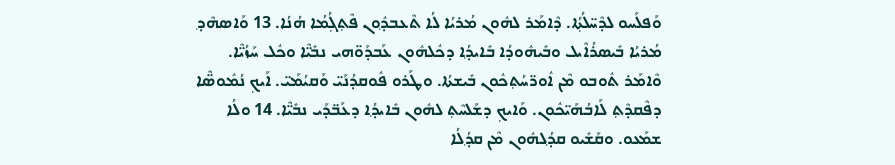ܘܰܦܠܰܚܘ ܠܕܶܚ̈ܠܳܬ݂ܳܐ. ܕܶܐܡܰܪ ܠܗܽܘܢ ܡܳܪܝܳܐ ܠܳܐ ܬܶܥܒܕ݂ܽܘܢ ܦܶܬ݂ܓ݂ܳܡܳܐ ܗܳܢܳܐ. 13 ܘܰܐܣܗܶܕ݂ ܡܳܪܝܳܐ ܒܺܝܣܪܳܐܶܝܠ ܘܒܺܝܗܽܘܕܳܐ ܒܺܐܝܕ݂ܳܐ ܕܟܽܠܗܽܘܢ ܥܰܒܕܰܘ̈ܗܝ ܢܒܺܝ̈ܶܐ ܘܟܽܠ ܚܰܙܳܝ̈ܶܐ. ܘܶܐܡܰܪ ܬܽܘܒܘ ܡܶܢ ܐܽܘܖ̈ܚܳܬ݂ܟܽܘܢ ܒܺܝܫܬܳܐ. ܘܛܰܪܘ ܦܽܘܩܕܳܢܰܝ̈ ܘܰܩܝܳܡܰܝ̈. ܐܰܝܟ݂ ܢܳܡܽܘܣ̈ܶܐ ܕܦܶܩܕܶܬ݂ ܠܰܐܒܳܗܰܝ̈ܟܽܘܢ. ܘܰܐܝܟ݂ ܕܫܰܠܚܶܬ݂ ܠܗܽܘܢ ܒܺܐܝܕ݂ܳܐ ܕܥܰܒ̈ܕܰܝ ܢܒܺܝ̈ܶܐ. 14 ܘܠܳܐ ܫܡܰܥܘ. ܘܩܰܫܺܝܘ ܩܕ݂ܳܠܗܽܘܢ ܡܶܢ ܩܕ݂ܳܠܳܐ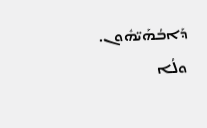ܕܰܐܒܳܗܰܝ̈ܗܽܘܢ. ܘܠܳܐ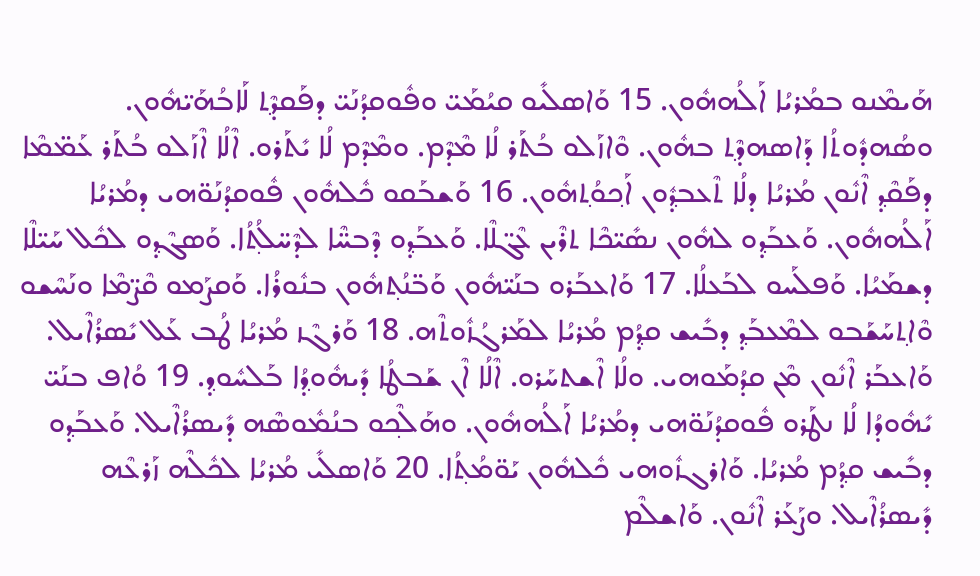ܗܰܝܡܶܢܘ ܒܡܳܪܝܳܐ ܐܰܠܳܗܗܽܘܢ. 15 ܘܰܐܣܠܺܝܘ ܩܝܳܡܰܝ̈ ܘܦܽܘܩܕܳܢܰܝ̈ ܕܦܰܩܕܶܬ݂ ܠܰܐܒܳܗܰܝ̈ܗܽܘܢ. ܘܣܳܗܕܽܘܬܳܐ ܕܰܐܣܗܕܶܬ݂ ܒܗܽܘܢ. ܘܶܐܙܰܠܘ ܒܳܬܰܪ ܠܳܐ ܡܶܕܶܡ. ܘܡܶܕܶܡ ܠܳܐ ܝܺܬܰܪܘ. ܐܶܠܳܐ ܐܶܙܰܠܘ ܒܳܬܰܪ ܥܰܡ̈ܡܶܐ ܕܦܰܩܶܕ݂ ܐܶܢܽܘܢ ܡܳܪܝܳܐ ܕܠܳܐ ܬܶܥܒܕ݂ܽܘܢ ܐܰܟ݂ܘܳܬ݂ܗܽܘܢ. 16 ܘܰܫܒܰܩܘ ܟܽܠܗܽܘܢ ܦܽܘܩܕܳܢܰܘ̈ܗܝ ܕܡܳܪܝܳܐ ܐܰܠܳܗܗܽܘܢ. ܘܰܥܒܰܕ݂ܘ ܠܗܽܘܢ ܢܣܺܝ̈ܟܶܐ ܬܪܶܝܢ ܥܶܓ̈ܠܶܐ. ܘܰܥܒܰܕ݂ܘ ܕܶܒܚ̈ܶܐ ܠܕܶܚ̈ܠܳܬ݂ܳܐ. ܘܰܣܓܶܕ݂ܘ ܠܟܽܠ ܚܰܝ̈ܠܶܐ ܕܫܡܰܝܳܐ. ܘܰܦܠܰܚܘ ܠܒܰܥܠܳܐ. 17 ܘܰܐܥܒܰܪܘ ܒܢܰܝ̈ܗܽܘܢ ܘܰܒ̈ܢܳܬ݂ܗܽܘܢ ܒܢܽܘܪܳܐ. ܘܰܩܨܰܡܘ ܩܶܨ̈ܡܶܐ ܘܢܰܚܶܫܘ ܘܶܐܬ݂ܚܰܫܰܒܘ ܠܡܶܥܒܰܕ݂ ܕܒܺܝܫ ܩܕ݂ܳܡ ܡܳܪܝܳܐ ܠܡܰܪܓܳܙܽܘܬܶܗ. 18 ܘܰܪܓܶܙ ܡܳܪܝܳܐ ܛܳܒ ܥܰܠ ܝܺܣܪܳܐܶܝܠ. ܘܰܐܥܒܰܪ ܐܶܢܽܘܢ ܡܶܢ ܩܕܳܡܰܘܗܝ. ܘܠܳܐ ܐܶܫܬܚܰܪܘ. ܐܶܠܳܐ ܐܶܢ ܫܰܒܛܳܐ ܕܺܝܗܽܘܕ݂ܳܐ ܒܰܠܚܽܘܕ݂. 19 ܘܳܐܦ ܒܢܰܝ̈ ܝܺܗܽܘܕܳܐ ܠܳܐ ܢܛܰܪܘ ܦܽܘܩܕܳܢܰܘ̈ܗܝ ܕܡܳܪܝܳܐ ܐܰܠܳܗܗܽܘܢ. ܘܗܰܠܶܟ݂ܘ ܒܢܳܡܽܘܣܶܗ ܕܺܝܣܪܳܐܶܝܠ. ܘܰܥܒܰܕ݂ܘ ܕܒܺܝܫ ܩܕ݂ܳܡ ܡܳܪܝܳܐ. ܘܰܐܪܓܙܽܘܗܝ ܟܽܠܗܽܘܢ ܝܰܘ̈ܡܳܬ݂ܳܐ. 20 ܘܰܐܣܠܺܝ ܡܳܪܝܳܐ ܠܟܽܠܶܗ ܙܰܪܥܶܗ ܕܺܝܣܪܳܐܶܝܠ. ܘܨܰܥܰܪ ܐܶܢܽܘܢ. ܘܰܐܫܠܶܡ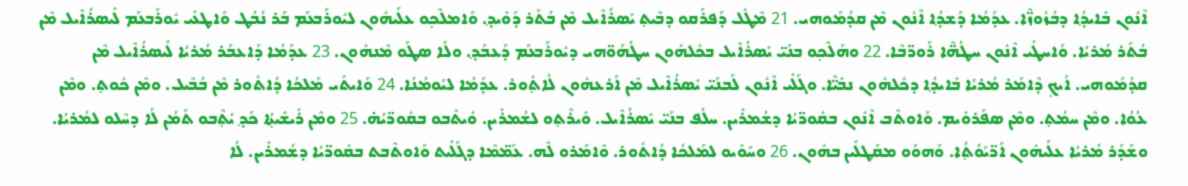ܐܶܢܽܘܢ ܒܺܐܝܕ݂ܳܐ ܕܒܳܙܽܘܙ̈ܶܐ. ܥܕܰܡܳܐ ܕܰܫܕ݂ܳܐ ܐܶܢܽܘܢ ܡܶܢ ܩܕܳܡܰܘܗܝ. 21 ܡܶܛܽܠ ܕܰܦܪܰܩܘ ܕܒܶܝܬ݂ ܝܺܣܪܳܐܶܝܠ ܡܶܢ ܒܳܬܰܪ ܕܰܘܺܝܕ݂. ܘܰܐܡܠܶܟ݂ܘ ܥܠܰܝܗܽܘܢ ܠܝܽܘܪܰܒܥܰܡ ܒܰܪ ܢܳܒܳܛ ܘܰܐܛܥܺܝ ܝܽܘܪܰܒܥܰܡ ܠܺܝܣܪܳܐܶܝܠ ܡܶܢ ܒܳܬܰܪ ܡܳܪܝܳܐ. ܘܰܐܚܛܺܝ ܐܶܢܽܘܢ ܚܛܳܗ̈ܶܐ ܪܰܘܖ̈ܒܶܐ. 22 ܘܗܰܠܶܟ݂ܘ ܒܢܰܝ̈ ܝܺܣܪܳܐܶܝܠ ܒܟܽܠܗܽܘܢ ܚܛܳܗܰܘ̈ܗܝ ܕܝܽܘܪܰܒܥܰܡ ܕܰܥܒܰܕ݂. ܘܠܳܐ ܣܛܰܘ ܡܶܢܗܽܘܢ. 23 ܥܕܰܡܳܐ ܕܰܐܥܒܰܪ ܡܳܪܝܳܐ ܠܺܝܣܪܳܐܶܝܠ ܡܶܢ ܩܕܳܡܰܘܗܝ. ܐܰܝܟ݂ ܕܶܐܡܰܪ ܡܳܪܝܳܐ ܒܺܐܝܕ݂ܳܐ ܕܟܽܠܗܽܘܢ ܢܒܺܝ̈ܶܐ. ܘܓܰܠܺܝ ܐܶܢܽܘܢ ܠܰܒܢܰܝ̈ ܝܺܣܪܳܐܶܝܠ ܡܶܢ ܐܰܪܥܗܽܘܢ ܠܳܐܬ݂ܽܘܪ. ܥܕܰܡܳܐ ܠܝܰܘܡܳܢܳܐ. 24 ܘܰܐܝܬܺܝ ܡܰܠܟܳܐ ܕܳܐܬܽܘܪ ܡܶܢ ܒܳܒܶܝܠ. ܘܡܶܢ ܟܽܘܬ݂. ܘܡܶܢ ܥܳܘܳܐ. ܘܡܶܢ ܚܡܳܬ݂. ܘܡܶܢ ܣܦܰܪܘܺܝܡ. ܘܰܐܘܬܶܒ ܐܶܢܽܘܢ ܒܩܽܘܖ̈ܝܳܐ ܕܫܳܡܪܺܝܢ. ܚܠܳܦ ܒܢܰܝ̈ ܝܺܣܪܳܐܶܝܠ. ܘܺܝܪܶܬ݂ܘ ܠܫܳܡܪܺܝܢ. ܘܺܝܬܶܒܘ ܒܩܽܘܖ̈ܝܳܗ̇. 25 ܘܡܶܢ ܪܺܝܫܺܝܬ݂ܳܐ ܟܰܕ݂ ܝܺܬ݂ܶܒܘ ܬܰܡܳܢ ܠܳܐ ܕܚܶܠܘ ܠܡܳܪܝܳܐ. ܘܫܰܕܰܪ ܡܳܪܝܳܐ ܥܠܰܝܗܽܘܢ ܐܰܖ̈ܝܰܘܳܬ݂ܳܐ. ܘܰܗܘܰܘ ܡܩܰܛܠܺܝܢ ܒܗܽܘܢ. 26 ܘܚܰܘܺܝܘ ܠܡܰܠܟܳܐ ܕܳܐܬܽܘܪ. ܘܶܐܡܰܪܘ ܠܶܗ. ܥܰܡ̈ܡܶܐ ܕܓܰܠܺܝܬ ܘܰܐܘܬܶܒܬ ܒܩܽܘܖ̈ܝܳܐ ܕܫܳܡܪܺܝܢ. ܠܳܐ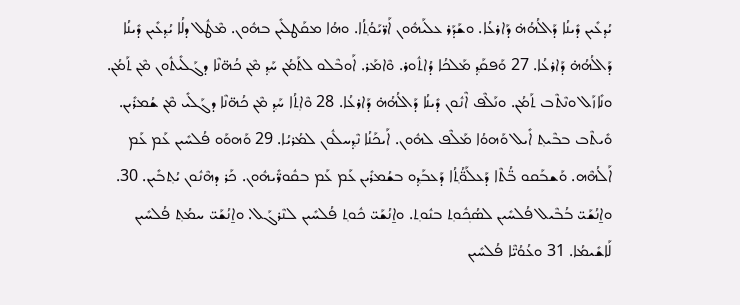ܝܳܕ݂ܥܺܝܢ ܕܺܝܢܳܐ ܕܰܐܠܳܗܳܗ̇ ܕܰܐܪܥܳܐ. ܘܫܰܕܰܪ ܥܠܰܝܗܽܘܢ ܐܰܖ̈ܝܰܘܳܬ݂ܳܐ. ܘܗܳܐ ܡܩܰܛܠܺܝܢ ܒܗܽܘܢ. ܡܶܛܽܠ ܕܠܳܐ ܝܳܕ݂ܥܺܝܢ ܕܺܝܢܳܐ ܕܰܐܠܳܗܳܗ̇ ܕܰܐܪܥܳܐ. 27 ܘܰܦܩܰܕ݂ ܡܰܠܟܳܐ ܕܳܐܬܽܘܪ. ܘܶܐܡܰܪ. ܐܰܘܒܶܠܘ ܠܬܰܡܳܢ ܚܰܕ݂ ܡܶܢ ܟܳܗ̈ܢܶܐ ܕܓܰܠܺܝܬܽܘܢ ܡܶܢ ܬܰܡܳܢ. ܘܢܺܐܙܰܠ ܘܢܶܬܶܒ ܬܰܡܳܢ. ܘܢܰܠܶܦ ܐܶܢܽܘܢ ܕܺܝܢܳܐ ܕܰܐܠܳܗܳܗ̇ ܕܰܐܪܥܳܐ. 28 ܘܶܐܬ݂ܳܐ ܚܰܕ݂ ܡܶܢ ܟܳܗ̈ܢܶܐ ܕܓܰܠܺܝ ܡܶܢ ܫܳܡܪܺܝܢ. ܘܺܝܬܶܒ ܒܒܶܝܬ݂ ܐܺܝܠ ܘܰܗܘܳܐ ܡܰܠܶܦ ܠܗܽܘܢ. ܐܰܝܟܰܢܳܐ ܢܶܕ݂ܚܠܽܘܢ ܠܡܳܪܝܳܐ. 29 ܘܰܗܘܰܘ ܦܳܠܚܺܝܢ ܥܰܡ ܥܰܡ ܐܰܠܳܗܶܗ. ܘܰܫܒܰܩܘ ܒ̈ܳܬܶܐ ܕܰܥܠܰܘ̈ܳܬ݂ܳܐ ܕܰܥܒܰܕ݂ܘ ܒܫܳܡܪܺܝܢ ܥܰܡ ܥܰܡ ܒܩܽܘܖ̈ܺܝܗܽܘܢ. ܟܰܪ ܕܗܶܢܽܘܢ ܝܳܬ݂ܒܺܝܢ. 30. ܘܐ̱ܢܳܫܰܝ̈ ܒܳܒܶܝܠ ܦܳܠܚܺܝܢ ܠܣܳܟ݂ܽܘܬ݂ ܒܢܽܘܬ݂. ܘܐ̱ܢܳܫܰܝ̈ ܟܽܘܬ݂ ܦܳܠܚܺܝܢ ܠܢܶܪܓܰܠ. ܘܐ̱ܢܳܫܰܝ̈ ܚܡܳܬ݂ ܦܳܠܚܺܝܢ ܠܰܐܫܺܝܡܳܐ. 31 ܘܥܳܘܳܝ̈ܶܐ ܦܳܠܚܺܝܢ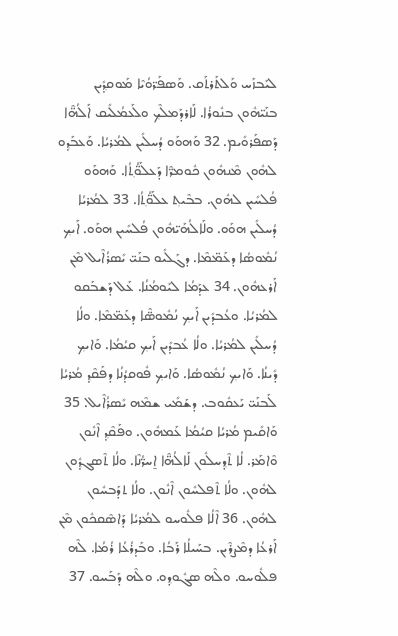ܠܝܰܒܙܰܚ ܘܰܠܬܰܪܬܰܩ. ܘܰܣܦܰܖ̈ܘܳܝܶܐ ܡܰܘܩܕ݂ܺܝܢ ܒܢܰܝ̈ܗܽܘܢ ܒܢܽܘܪܳܐ. ܠܰܐܪܕܰܡܠܶܟ݂ ܘܠܰܥܡܳܠܺܝܩ ܐܰܠܳܗ̈ܶܐ ܕܰܣܦܰܪܘܺܝܡ. 32 ܘܰܗܘܰܘ ܕܳܚܠܺܝܢ ܠܡܳܪܝܳܐ. ܘܰܥܒܰܕ݂ܘ ܠܗܽܘܢ ܡܶܢܗܽܘܢ ܟܽܘܡܖ̈ܶܐ ܕܰܥܠܰܘ̈ܳܬ݂ܳܐ. ܘܰܗܘܰܘ ܦܳܠܚܺܝܢ ܠܗܽܘܢ. ܒܒܶܝܬ݂ ܥܠܰܘ̈ܳܬ݂ܳܐ. 33 ܠܡܳܪܝܳܐ ܕܳܚܠܺܝܢ ܗܘܰܘ. ܘܠܰܐܠܳܗܰܝ̈ܗܽܘܢ ܦܳܠܚܺܝܢ ܗܘܰܘ. ܐܰܝܟ݂ ܢܳܡܽܘܣܳܐ ܕܥܰܡ̈ܡܶܐ. ܕܓܰܠܺܝܘ ܒܢܰܝ̈ ܝܺܣܪܳܐܶܝܠ ܡܶܢ ܐܰܪܥܗܽܘܢ. 34 ܥܕܰܡܳܐ ܠܝܰܘܡܳܢܳܐ. ܥܰܠ ܕܰܫܒܰܩܘ ܠܡܳܪܝܳܐ. ܘܥܳܒܕܺܝܢ ܐܰܝܟ݂ ܢܳܡܽܘܣ̈ܶܐ ܕܥܰܡ̈ܡܶܐ. ܘܠܳܐ ܕܳܚܠܺܝܢ ܠܡܳܪܝܳܐ. ܘܠܳܐ ܥܳܒܕܺܝܢ ܐܰܝܟ݂ ܩܝܳܡܳܐ. ܘܰܐܝܟ݂ ܕܺܝܢܳܐ. ܘܰܐܝܟ݂ ܢܳܡܽܘܣܳܐ. ܘܰܐܝܟ݂ ܦܽܘܩܕܳܢܳܐ ܕܦܰܩܶܕ݂ ܡܳܪܝܳܐ ܠܰܒܢܰܝ̈ ܝܰܥܩܽܘܒ. ܕܫܰܡܺܝ ܫܡܶܗ ܝܺܣܪܳܐܶܝܠ. 35 ܘܰܐܩܺܝܡ ܡܳܪܝܳܐ ܩܝܳܡܳܐ ܥܰܡܗܽܘܢ. ܘܦܰܩܶܕ݂ ܐܶܢܽܘܢ ܘܶܐܡܰܪ. ܠܳܐ ܬܶܕ݂ܚܠܽܘܢ ܠܰܐܠܳܗ̈ܶܐ ܐ̱ܚܖ̈ܳܢܶܐ. ܘܠܳܐ ܬܶܣܓܕ݂ܽܘܢ ܠܗܽܘܢ. ܘܠܳܐ ܬܶܦܠܚܽܘܢ ܐܶܢܽܘܢ. ܘܠܳܐ ܬܕܰܒܚܽܘܢ ܠܗܽܘܢ. 36 ܐܶܠܳܐ ܦܠܽܘܚܘ ܠܡܳܪܝܳܐ ܕܰܐܣܶܩܟܽܘܢ ܡܶܢ ܐܰܪܥܳܐ ܕܡܶܨܪܶܝܢ. ܒܚܰܝܠܳܐ ܪܰܒܳܐ. ܘܒܰܕܪܳܥܳܐ ܪܳܡܳܐ. ܠܶܗ ܦܠܽܘܚܘ. ܘܠܶܗ ܣܓܽܘܕ݂ܘ. ܘܠܶܗ ܕܰܒܰܚܘ. 37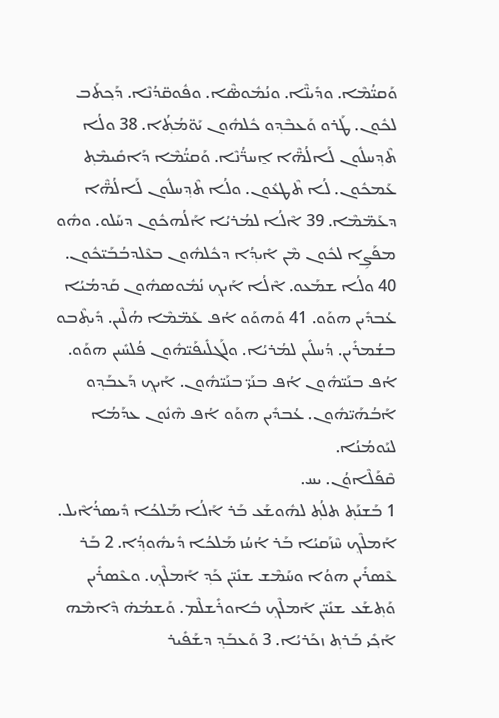ܘܰܩܝ̈ܳܡܶܐ. ܘܕܺܝܢ̈ܶܐ. ܘܢܳܡܽܘܣ̈ܶܐ. ܘܦܽܘܩ̈ܕܳܢܶܐ. ܕܰܟ݂ܬܰܒ ܠܟܽܘܢ. ܛܰܪܘ ܘܰܥܒܶܕ݂ܘ ܟܽܠܗܽܘܢ ܝܰܘ̈ܡܳܬ݂ܳܐ. 38 ܘܠܳܐ ܬܶܕ݂ܚܠܽܘܢ ܠܰܐܠܳܗ̈ܶܐ ܐ̱ܚܖ̈ܳܢܶܐ. ܘܰܩܝ̈ܳܡܶܐ ܕܰܐܩܺܝܡܶܬ݂ ܥܰܡܟܽܘܢ. ܠܳܐ ܬܶܛܥܽܘܢ. ܘܠܳܐ ܬܶܕ݂ܚܠܽܘܢ ܠܰܐܠܳܗ̈ܶܐ ܕܥܰܡ̈ܡܶܐ. 39 ܐܶܠܳܐ ܠܡܳܪܝܳܐ ܐܰܠܳܗܟܽܘܢ ܕܚܰܠܘ. ܘܗܽܘ ܡܦܰܨܹܐ ܠܟܽܘܢ ܡܶܢ ܐܺܝܕ݂ܳܐ ܕܟܽܠܗܽܘܢ ܒܥܶܠܕܒܳܒܰܝ̈ܟܽܘܢ. 40 ܘܠܳܐ ܫܡܰܥܘ. ܐܶܠܳܐ ܐܰܝܟ݂ ܢܳܡܽܘܣܗܽܘܢ ܩܰܕܡܳܝܳܐ ܥܳܒܕܺܝܢ ܗܘܰܘ. 41 ܘܰܗܘܰܘ ܐܳܦ ܥܰܡ̈ܡܶܐ ܗܳܠܶܝܢ. ܕܺܝܬ݂ܶܒܘ ܒܫܳܡܪܺܝܢ. ܕܳܚܠܺܝܢ ܠܡܳܪܝܳܐ. ܘܠܰܓܠܺܝܦܰܝ̈ܗܽܘܢ ܦܳܠܚܺܝܢ ܗܘܰܘ. ܐܳܦ ܒܢܰܝ̈ܗܽܘܢ ܐܳܦ ܒܢܰܝ̈ ܒܢܰܝ̈ܗܽܘܢ. ܐܰܝܟ݂ ܕܰܥܒܰܕ݂ܘ ܐܰܒܳܗܰܝ̈ܗܽܘܢ. ܥܳܒܕܺܝܢ ܗܘܰܘ ܐܳܦ ܗܶܢܽܘܢ ܥܕܰܡܳܐ ܠܝܰܘܡܳܢܳܐ.
ܩܶܦܰܠܶܐܘܳܢ. ܝܚ.
1 ܒܰܫܢܰܬ݂ ܬܠܳܬ݂ ܠܗܽܘܫܰܥ ܒܰܪ ܐܰܠܳܐ ܡܰܠܟܳܐ ܕܺܝܣܪܳܐܶܝܠ. ܐܰܡܠܶܟ݂ ܚܶܙܰܩܝܳܐ ܒܰܪ ܐܳܚܳܙ ܡܰܠܟܳܐ ܕܺܝܗܽܘܕ݂ܳܐ. 2 ܒܰܪ ܥܶܣܪܺܝܢ ܗܘܳܐ ܘܚܰܡܶܫ ܫܢܺܝ̈ܢ ܟܰܕ݂ ܐܰܡܠܶܟ݂. ܘܥܶܣܪܺܝܢ ܘܰܬ݂ܫܰܥ ܫܢܺܝ̈ܢ ܐܰܡܠܶܟ݂ ܒܽܐܘܪܺܫܠܶܡ. ܘܰܫܡܳܗ̇ ܕܶܐܡܶܗ ܐܰܟ݂ܺܝ ܒܰܪܬ݂ ܙܟܰܪܝܳܐ. 3 ܘܰܥܒܰܕ݂ ܕܫܰܦܺܝܪ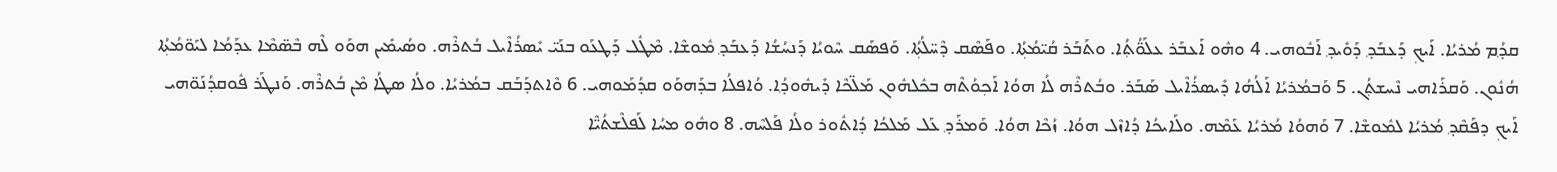ܩܕ݂ܳܡ ܡܳܪܝܳܐ. ܐܰܝܟ݂ ܕܰܥܒܰܕ݂ ܕܰܘܺܝܕ݂ ܐܰܒܽܘܗܝ. 4 ܘܗܽܘ ܐܰܥܒܰܪ ܥܠܰܘ̈ܳܬ݂ܳܐ. ܘܬܰܒܰܪ ܩܳܝ̈ܡܳܬ݂ܳܐ. ܘܦܰܣܶܩ ܕܶܚ̈ܠܳܬ݂ܳܐ. ܘܰܦܣܰܩ ܚܶܘܝܳܐ ܕܰܢܚܳܫܳܐ ܕܰܥܒܰܕ݂ ܡܽܘܫܶܐ. ܡܶܛܽܠ ܕܰܛܥܰܘ ܒܢܰܝ̈ ܝܺܣܪܳܐܶܝܠ ܒܳܬܪܶܗ. ܘܣܳܝܡܺܝܢ ܗܘܰܘ ܠܶܗ ܒܶܣ̈ܡܶܐ ܥܕܰܡܳܐ ܠܝܰܘ̈ܡܳܬ݂ܳܐ ܗܳܢܽܘܢ. ܘܰܩܪܰܐܗܝ ܢܶܚܫܬ݂ܳܢ. 5 ܘܰܒܡܳܪܝܳܐ ܐܰ‌ܠܳܗܳܐ ܕܺܝܣܪܳܐܶܝܠ ܣܰܒܰܪ. ܘܒܳܬܪܶܗ ܠܳܐ ܗܘܳܐ ܐܰܟ݂ܘܳܬܶܗ ܒܟܽܠܗܽܘܢ ܡܰܠ̈ܟܶܐ ܕܺܝܗܽܘܕ݂ܳܐ. ܘܳܐܦܠܳܐ ܒܕܰܗܘܰܘ ܩܕܳܡܰܘܗܝ. 6 ܘܶܐܬܕܰܒܰܩ ܒܡܳܪܝܳܐ. ܘܠܳܐ ܣܛܳܐ ܡܶܢ ܒܳܬܪܶܗ. ܘܰܢܛܰܪ ܦܽܘܩܕܳܢܰܘ̈ܗܝ ܐܰܝܟ݂ ܕܦܰܩܶܕ݂ ܡܳܪܝܳܐ ܠܡܽܘܫܶܐ. 7 ܘܰܗܘܳܐ ܡܳܪܝܳܐ ܥܰܡܶܗ. ܘܠܰܐܝܟܳܐ ܕܳܐܙܶܠ ܗܘܳܐ. ܙܳܟܶܐ ܗܘܳܐ. ܘܰܡܪܰܕ݂ ܥܰܠ ܡܰܠܟܳܐ ܕܳܐܬܽܘܪ ܘܠܳܐ ܦܰܠܚܶܗ. 8 ܘܗܽܘ ܡܚܳܐ ܠܰܦܠܶܫܬܳܝ̈ܶܐ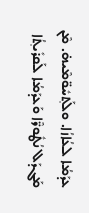ܥܕܰܡܳܐ ܠܥܳܐܙܳܐ. ܘܠܰܬ݂ܚܽܘ̈ܡܶܝܗ̇. ܡܶܢ ܡܰܓܕܰܠ ܢܳܛܽܘܖ̈ܶܐ ܘܰܥܕܰܡܳܐ ܠܰܩܪܺܝܬ݂ܳܐ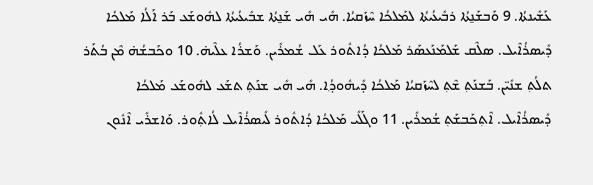ܥܰܫܺܝܢܬܳܐ. 9 ܘܰܒܫܰܢ̱ܬܳܐ ܪܒܺܝܥܳܝܬܳܐ ܠܡܰܠܟܳܐ ܚܶܙܰܩܝܳܐ. ܗܺܝ ܗܺܝ ܫܰܢ̱ܬܳܐ ܫܒܺܝܥܳܝܬܳܐ ܠܗܽܘܫܰܥ ܒܰܪ ܐܰܠܳܐ ܡܰܠܟܳܐ ܕܺܝܣܪܳܐܶܝܠ. ܣܠܶܩ ܫܰܠܡܰܢܰܥܣܰܪ ܡܰܠܟܳܐ ܕܳܐܬܽܘܪ ܥܰܠ ܫܳܡܪܺܝܢ. ܘܰܫܪܳܐ ܥܠܶܝܗ̇. 10 ܘܟܰܒܫܳܗ̇ ܡܶܢ ܒܳܬܰܪ ܬܠܳܬ݂ ܫܢܺܝ̈ܢ. ܒܰܫܢܰܬ݂ ܫܶܬ݂ ܠܚܶܙܰܩܝܳܐ ܡܰܠܟܳܐ ܕܺܝܗܽܘܕ݂ܳܐ. ܗܺܝ ܗܺܝ ܫܢܰܬ݂ ܬܫܰܥ ܠܗܽܘܫܰܥ ܡܰܠܟܳܐ ܕܺܝܣܪܳܐܶܝܠ. ܐܶܬ݂ܟܰܒܫܰܬ݂ ܫܳܡܪܺܝܢ. 11 ܘܓܰܠܺܝ ܡܰܠܟܳܐ ܕܳܐܬܽܘܪ ܠܺܝܣܪܳܐܶܝܠ ܠܳܐܬ݂ܽܘܪ. ܘܰܐܫܪܺܝ ܐܶܢܽܘܢ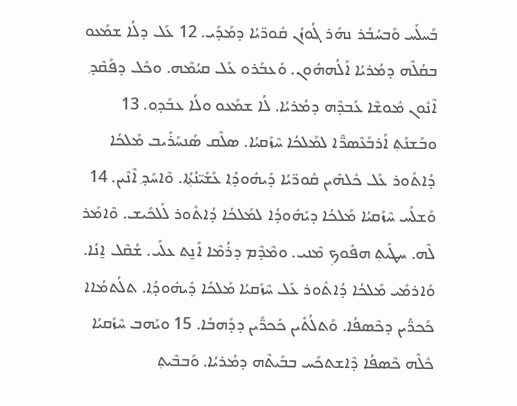ܒܰܚܠܰܚ ܘܰܒܚܳܒܳܪ ܢܗܰܪ ܓܳܘܙܳܢ ܩܽܘܖ̈ܝܳܐ ܕܡܰܕܰܝ. 12 ܥܰܠ ܕܠܳܐ ܫܡܰܥܘ ܒܩܳܠܶܗ ܕܡܳܪܝܳܐ ܐܰܠܳܗܗܽܘܢ. ܘܰܥܒܰܪܘ ܥܰܠ ܩܝܳܡܶܗ. ܘܟܽܠ ܕܦܰܩܶܕ݂ ܐܶܢܽܘܢ ܡܽܘܫܶܐ ܥܰܒܕܶܗ ܕܡܳܪܝܳܐ. ܠܳܐ ܫܡܰܥܘ ܘܠܳܐ ܥܒܰܕ݂ܘ. 13 ܘܒܰܫܢܰܬ݂ ܐܰܪܒܰܥܶܣܖ̈ܶܐ ܠܡܰܠܟܳܐ ܚܶܙܰܩܝܳܐ. ܣܠܶܩ ܣܰܢܚܰܪܺܝܒ ܡܰܠܟܳܐ ܕܳܐܬܽܘܪ ܥܰܠ ܟܽܠܗܶܝܢ ܩܽܘܖ̈ܝܳܐ ܕܺܝܗܽܘܕ݂ܳܐ ܥܰܫܺܝ̈ܢܳܬ݂ܳܐ. ܘܶܐܚܰܕ݂ ܐܶܢܶܝܢ. 14 ܘܰܫܠܰܚ ܚܶܙܰܩܝܳܐ ܡܰܠܟܳܐ ܕܝܺܗܽܘܕܳܐ ܠܡܰܠܟܳܐ ܕܳܐܬܽܘܪ ܠܰܠܟܺܝܫ. ܘܶܐܡܰܪ ܠܶܗ. ܚܛܺܝܬ݂ ܗܦܽܘܟ݂ ܡܶܢܝ. ܘܡܶܕܶܡ ܕܪܳܡܶܐ ܐܰܢ̱ܬ ܥܠܰܝ. ܫܳܩܶܠ ܐ̱ܢܳܐ. ܘܰܐܪܡܺܝ ܡܰܠܟܳܐ ܕܳܐܬܽܘܪ ܥܰܠ ܚܶܙܰܩܝܳܐ ܡܰܠܟܳܐ ܕܺܝܗܽܘܕ݂ܳܐ. ܬܠܳܬܡܳܐܐ ܟܰܟܖ̈ܺܝܢ ܕܟܶܣܦܳܐ. ܘܰܬܠܳܬܺܝܢ ܟܰܟܖ̈ܺܝܢ ܕܕܰܗܒܳܐ. 15 ܘܝܰܗܒ ܚܶܙܰܩܝܳܐ ܟܽܠܶܗ ܟܶܣܦܳܐ ܕܶܐܫܬܟܰܚ ܒܒܰܝܬܶܗ ܕܡܳܪܝܳܐ. ܘܰܒܒܶܝܬ݂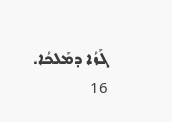ܓܰܙܳܐ ܕܡܰܠܟܳܐ. 16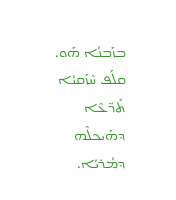ܒܙܰܒܢܳܐ ܗܰܘ. ܩܠܰܦ ܚܶܙܰܩܝܳܐ ܬܰܖ̈ܥܶܐ ܕܗܰܝܟܠܶܗ ܕܡܳܪܝܳܐ.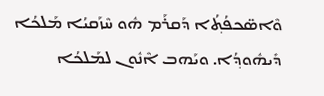ܘܶܐܣ̈ܟܦܳܬ݂ܳܐ ܕܰܩܪܰܡ ܗܽܘ ܚܶܙܰܩܝܳܐ ܡܰܠܟܳܐ ܕܺܝܗܽܘܕ݂ܳܐ. ܘܝܰܗܒ ܐܶܢܽܘܢ ܠܡܰܠܟܳܐ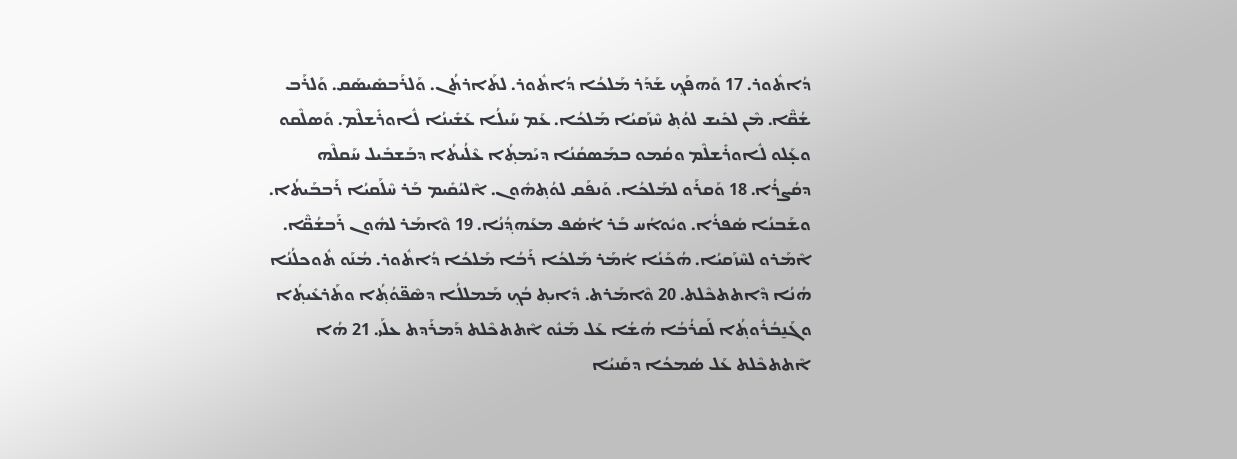ܕܳܐܬܽܘܪ. 17 ܘܰܗܦܰܟ݂ ܫܰܕܰܪ ܡܰܠܟܳܐ ܕܳܐܬܽܘܪ. ܠܬܰܐܪܬܳܢ. ܘܰܠܪܰܒܣܺܝܣܰܩ. ܘܰܠܪܰܒ ܫܳܩ̈ܶܐ. ܡܶܢ ܠܟܺܝܫ ܠܘܳܬ݂ ܚܶܙܰܩܝܳܐ ܡܰܠܟܳܐ. ܥܰܡ ܚܰܝܠܳܐ ܥܰܫܺܝܢܳܐ ܠܽܐܘܪܺܫܠܶܡ. ܘܰܣܠܶܩܘ ܘܥ̣ܰܠܘ ܠܽܐܘܪܺܫܠܶܡ ܘܩܳܡܘ ܒܡܰܣܩܳܢܳܐ ܕܝܰܡܬ݂ܳܐ ܥܶܠܳܝܬܳܐ ܕܒܰܫܒܺܝܠ ܚܰܩܠܶܗ ܕܩܳܨܪܳܐ. 18 ܘܰܩܪܰܘ ܠܡܰܠܟܳܐ. ܘܰܢܦܰܩ ܠܘܳܬ݂ܗܽܘܢ. ܐܶܠܝܳܩܺܝܡ ܒܰܪ ܚܶܠܰܩܝܳܐ ܪܰܒܒܰܝܬܳܐ. ܘܫܰܒܢܳܐ ܣܳܦܪܳܐ. ܘܝܽܘܐܳܚ ܒܰܪ ܐܳܣܳܦ ܡܥܰܗܕ݂ܳܢܳܐ. 19 ܘܶܐܡܰܪ ܠܗܽܘܢ ܪܰܒܫܳܩ̈ܶܐ. ܐܶܡܰܪܘ ܠܚܶܙܰܩܝܳܐ. ܗܳܟܰܢܳܐ ܐܳܡܰܪ ܡܰܠܟܳܐ ܪܰܒܳܐ ܡܰܠܟܳܐ ܕܳܐܬܽܘܪ. ܡܳܢܰܘ ܬܽܘܟܠܳܢܳܐ ܗܳܢܳܐ ܕܶܐܬܬܟܶܠܬ. 20 ܘܶܐܡܰܪܬ. ܕܺܐܝܬ݂ ܒܳܟ݂ ܡܰܡܠܠܳܐ ܕܣܶܦ̈ܘܳܬ݂ܳܐ ܘܬܰܪܥܺܝܬ݂ܳܐ ܘܓܰܢ̱ܒܳܪܽܘܬ݂ܳܐ ܠܰܩܪܳܒܳܐ ܗܳܫܳܐ ܥܰܠ ܡܰܢܽܘ ܐܶܬܬܟܶܠܬ ܕܰܡܪܰܕܬ ܥܠܰܝ. 21 ܗܳܐ ܐܶܬܬܟܶܠܬ ܥܰܠ ܣܳܡܟܳܐ ܕܩܰܢܝܳܐ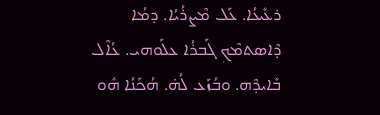ܪܥܺܝܥܳܐ. ܥܰܠ ܡܶܨܪܳܝܳܐ. ܕܡܳܐ ܕܶܐܣܬܡܶܟ݂ ܓܰܒܪܳܐ ܥܠܰܘܗܝ. ܥܳܐܶܠ ܒܺܐܝܕܶܗ. ܘܒܳܙܰܥ ܠܳܗ̇. ܗܳܟܰܢܳܐ ܗܽܘ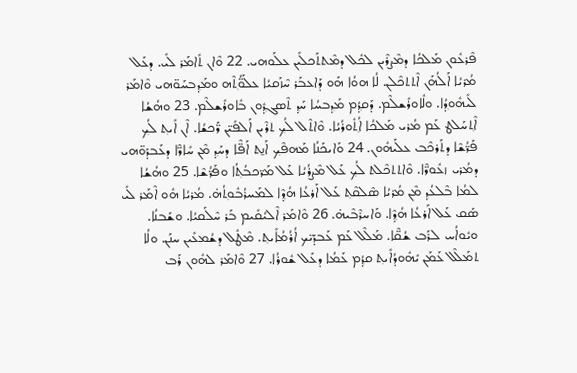ܦܶܪܥܽܘܢ ܡܰܠܟܳܐ ܕܡܶܨܪܶܝܢ ܠܟܽܠ ܕܡܶܬܬܰܟܠܺܝܢ ܥܠܰܘܗܝ. 22 ܘܶܐܢ ܬܺܐܡܰܪ ܠܺܝ. ܕܥܰܠ ܡܳܪܝܳܐ ܐܰܠܳܗܰܢ ܐܶܬܬܟܶܠܢ. ܠܳܐ ܗܘܳܐ ܗܰܘ ܕܰܐܥܒܰܪ ܚܶܙܰܩܝܳܐ ܥܠܰܘ̈ܳܬ݂ܶܗ ܘܡܰܕ݂ܒܚܰܘ̈ܗܝ ܘܶܐܡܰܪ ܠܺܝܗܽܘܕ݂ܳܐ. ܘܠܽܐܘܪܺܫܠܶܡ. ܕܰܩܕ݂ܳܡ ܡܰܕ݂ܒܚܳܐ ܚܰܕ݂ ܬܶܣܓܕ݂ܽܘܢ ܒܽܐܘܪܺܫܠܶܡ. 23 ܘܗܳܫܳܐ ܐܶܬ݂ܚܰܠܛ ܥܰܡ ܡܳܪܝ ܡܰܠܟܳܐ ܐܳܬ݂ܽܘܪܳܝܳܐ. ܘܶܐܬܶܠ ܠܳܟ݂ ܬܪܶܝܢ ܐܰܠܦܺܝ̈ܢ ܖ̈ܰܟܫܳܐ. ܐܶܢ ܐܺܝܬ݂ ܠܳܟ݂ ܦܰܖ̈ܳܫܶܐ ܕܬܰܪܟܶܒ ܥܠܰܝܗܽܘܢ. 24 ܘܰܐܝܟܰܢܳܐ ܡܰܗܦܶܟ݂ ܐܰܢ̱ܬ ܐܰܦ̈ܶܐ ܕܚܰܕ݂ ܡܶܢ ܚܺܐܖ̈ܶܐ ܕܥܰܒܕܰܘ̈ܗܝ ܕܡܳܪܝ ܙܥܽܘܖ̈ܶܐ. ܘܶܐܬܬܟܶܠܬ ܠܳܟ݂ ܥܰܠ ܡܶܨܪܳܝܳܐ ܥܰܠ ܡܰܖ̈ܟܒܳܬ݂ܳܐ ܘܦܰܖ̈ܳܫܶܐ. 25 ܘܗܳܫܳܐ ܠܡܳܐ ܒܶܠܥܳܕ݂ ܡܶܢ ܡܳܪܝܳܐ ܣܶܠܩܶܬ݂ ܥܰܠ ܐܰܪܥܳܐ ܗܳܕ݂ܶܐ ܠܡܰܚܪܳܒܽܘܬ݂ܳܗ̇. ܡܳܪܝܳܐ ܗܽܘ ܐܶܡܰܪ ܠܺܝ ܣܰܩ ܥܰܠ ܐܰܪܥܳܐ ܗܳܕ݂ܶܐ. ܘܰܐܚܪܶܒܶܝܗ̇. 26 ܘܶܐܡܰܪ ܐܶܠܝܳܩܺܝܡ ܒܰܪ ܚܶܠܰܩܝܳܐ. ܘܫܰܒܢܳܐ. ܘܝܽܘܐܳܚ ܠܪܰܒ ܫܳܩ̈ܶܐ. ܡܰܠܶܠ ܥܰܡ ܥܰܒܕܰܝ̈ܟ ܐܳܪܳܡܳܐܺܝܬ݂. ܡܶܛܽܠ ܕܫܳܡܥܺܝܢ ܚܢܰܢ. ܘܠܳܐ ܬܡܰܠܶܠ ܥܰܡܰܢ ܝܺܗܽܘܕܳܐܺܝܬ݂ ܩܕ݂ܳܡ ܥܰܡܳܐ ܕܥܰܠ ܫܽܘܪܳܐ. 27 ܘܶܐܡܰܪ ܠܗܽܘܢ ܪܰܒ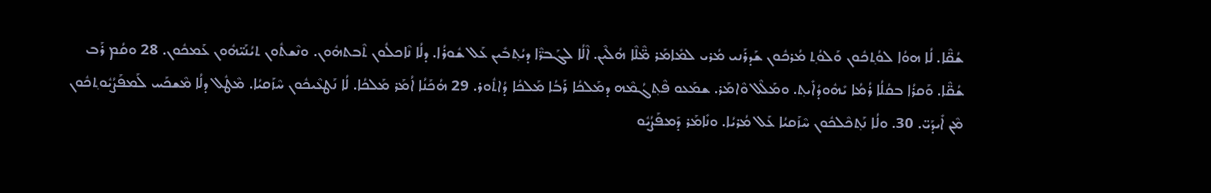ܫܳܩ̈ܶܐ. ܠܳܐ ܗܘܳܐ ܠܘܳܬ݂ܟܽܘܢ ܘܰܠܘܳܬ݂ ܡܳܪܟܽܘܢ ܫܰܕܪܰܢܝ ܡܳܪܝ ܠܡܺܐܡܰܪ ܡ̈ܶܠܶܐ ܗܳܠܶܝܢ. ܐܶܠܳܐ ܠܓܰܒܖ̈ܶܐ ܕܝܳܬ݂ܒܺܝܢ ܥܰܠ ܫܽܘܪܳܐ. ܕܠܳܐ ܢܶܐܟܠܽܘܢ ܬܶܒܬܗܽܘܢ. ܘܢܶܫܬܽܘܢ ܬܝܳܢܰܝ̈ܗܽܘܢ ܥܰܡܟܽܘܢ. 28 ܘܩܳܡ ܪܰܒ ܫܳܩ̈ܶܐ. ܘܰܩܪܳܐ ܒܩܳܠܳܐ ܪܳܡܳܐ ܝܺܗܽܘܕܳܐܺܝܬ݂. ܘܡܰܠܶܠ ܘܶܐܡܰܪ. ܫܡܰܥܘ ܦܶܬ݂ܓܳܡܶܗ ܕܡܰܠܟܳܐ ܪܰܒܳܐ ܡܰܠܟܳܐ ܕܳܐܬܽܘܪ. 29 ܗܳܟܰܢܳܐ ܐܳܡܰܪ ܡܰܠܟܳܐ. ܠܳܐ ܢܰܛܥܶܝܟܽܘܢ ܚܶܙܰܩܝܳܐ. ܡܶܛܽܠ ܕܠܳܐ ܡܶܫܟܰܚ ܠܰܡܦܰܨܳܝܽܘܬ݂ܟܽܘܢ ܡܶܢ ܐܺܝܕܰܝ̈. 30. ܘܠܳܐ ܢܰܬ݂ܟܶܠܟܽܘܢ ܚܶܙܰܩܝܳܐ ܥܰܠ ܡܳܪܝܳܐ. ܘܢܺܐܡܰܪ ܕܰܡܦܰܨܳܝܽܘ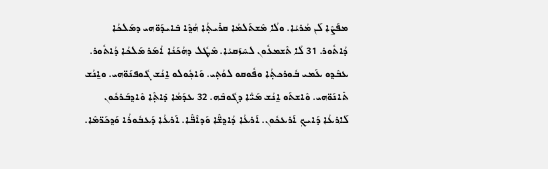ܡܦܰܨܶܐ ܠܰܢ ܡܳܪܝܳܐ. ܘܠܳܐ ܡܶܫܬܰܠܡܳܐ ܩܪܺܝܬ݂ܳܐ ܗܳܕ݂ܶܐ ܒܺܐܝܕܰܘ̈ܗܝ ܕܡܰܠܟܳܐ ܕܳܐܬܽܘܪ. 31 ܠܳܐ ܬܶܫܡܥܽܘܢ ܠܚܶܙܰܩܝܳܐ. ܡܶܛܽܠ ܕܗܳܟܰܢܳܐ ܐܳܡܰܪ ܡܰܠܟܳܐ ܕܳܐܬܽܘܪ. ܥܒܶܕ݂ܘ ܥܰܡܝ ܒܽܘܪܟܬ݂ܳܐ ܘܦܽܘܩܘ ܠܘܳܬ݂ܝ. ܘܰܐܟ݂ܽܘܠܘ ܐ̱ܢܳܫ ܓܽܘܦܢܰܘ̈ܗܝ. ܘܐ̱ܢܳܫ ܬܺܐܢܰܘ̈ܗܝ. ܘܶܐܫܬܰܘ ܐ̱ܢܳܫ ܡܰܝ̈ܳܐ ܕܓܽܘܒܶܗ. 32 ܥܕܰܡܳܐ ܕܺܐܬ݂ܶܐ ܘܶܐܕ݂ܒܰܪܟܽܘܢ ܠܰܐܪܥܳܐ ܕܰܐܝܟ݂ ܐܰܪܥܟܽܘܢ. ܐܰܪܥܳܐ ܕܳܐܕ݂ܫ̈ܶܐ ܘܰܕܐܶܒ̈ܶܐ. ܐܰܪܥܳܐ ܕܰܥܒܽܘܪܳܐ ܘܰܕ݂ܟܰܖ̈ܡܶܐ.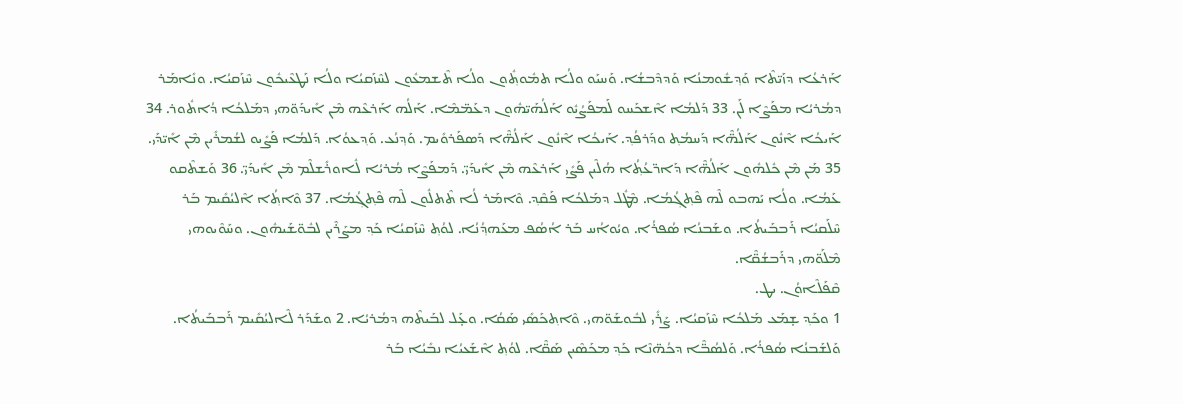ܐܰܪܥܳܐ ܕܙܰܝ̈ܬܶܐ ܘܰܕ݂ܫܽܘܡܢܳܐ ܘܰܕܕܶܒܫܳܐ. ܘܰܚܝܰܘ ܘܠܳܐ ܬܡܽܘܬ݂ܽܘܢ ܘܠܳܐ ܬܶܫܡܥܽܘܢ ܠܚܶܙܰܩܝܳܐ ܘܠܳܐ ܢܰܛܥܶܝܟܽܘܢ ܚܶܙܰܩܝܳܐ. ܘܢܺܐܡܰܪ ܕܡܳܪܝܳܐ ܡܦܰܨܶܐ ܠܰܢ. 33 ܕܰܠܡܳܐ ܐܶܫܟܰܚܘ ܠܰܡܦܰܨܳܝܽܘ ܐܰܠܳܗܰܝ̈ܗܽܘܢ ܕܥܰܡ̈ܡܶܐ. ܐܰܠܳܗ ܐܰܪܥܶܗ ܡܶܢ ܐܺܝܕܰܘ̈ܗܝ ܕܡܰܠܟܳܐ ܕܳܐܬܽܘܪ. 34 ܐܰܝܟܳܐ ܐܶܢܽܘܢ ܐܰܠܳܗ̈ܶܐ ܕܰܚܡܳܬ݂ ܘܕܰܪܦܳܕ݂. ܐܰܝܟܳܐ ܐܶܢܽܘܢ ܐܰܠܳܗ̈ܶܐ ܕܰܣܦܰܪܘܺܝܡ. ܘܰܕ݂ܢܳܥ. ܘܰܕ݂ܥܘܳܐ. ܕܰܠܡܳܐ ܦܰܨܺܝܘ ܠܫܳܡܪܺܝܢ ܡܶܢ ܐܺܝ̈ܕܰܝ. 35 ܡܰܢ ܡܶܢ ܟܽܠܗܽܘܢ ܐܰܠܳܗ̈ܶܐ ܕܰܐܖ̈ܥܳܬ݂ܳܐ ܗܳܠܶܝܢ ܦܰܨܺܝ ܐܰܪܥܶܗ ܡܶܢ ܐܺܝܕܰܝ̈. ܕܰܡܦܰܨܶܐ ܡܳܪܝܳܐ ܠܽܐܘܪܺܫܠܶܡ ܡܶܢ ܐܺܝܕܰܝ̈. 36 ܘܰܫܬܶܩܘ ܥܰܡܳܐ. ܘܠܳܐ ܝܰܗܒܘ ܠܶܗ ܦܶܬ݂ܓ݂ܳܡܳܐ. ܡܶܛܽܠ ܕܡܰܠܟܳܐ ܦܰܩܶܕ݂. ܘܶܐܡܰܪ ܠܳܐ ܬܶܬܠܽܘܢ ܠܶܗ ܦܶܬ݂ܓ݂ܳܡܳܐ. 37 ܘܶܐܬ݂ܳܐ ܐܶܠܝܳܩܺܝܡ ܒܰܪ ܚܶܠܰܩܝܳܐ ܪܰܒܒܰܝܬܳܐ. ܘܫܰܒܢܳܐ ܣܳܦܪܳܐ. ܘܝܳܘܐܳܚ ܒܰܪ ܐܳܣܳܦ ܡܥܰܗܕ݂ܳܢܳܐ. ܠܘܳܬ݂ ܚܶܙܰܩܝܳܐ ܟܰܕ݂ ܡܨܰܪܶܝܢ ܠܒܽܘ̈ܫܰܝܗܽܘܢ. ܘܚܰܘܶܝܘܗܝ ܡܶܠܰܘ̈ܗܝ ܕܪܰܒܫܳܩ̈ܶܐ.
ܩܶܦܰܠܶܐܘܳܢ. ܝܛ.
1 ܘܟܰܕ݂ ܫ̣ܡܰܥ ܡܰܠܟܳܐ ܚܶܙܰܩܝܳܐ. ܨܰܪܺܝ ܠܒܽܘܫܰܘ̈ܗܝ. ܘܶܐܬ݂ܟܰܣܺܝ ܣܰܩܳܐ. ܘܥ̣ܰܠ ܠܒܰܝܬܶܗ ܕܡܳܪܝܳܐ. 2 ܘܫܰܕܰܪ ܠܶܐܠܝܳܩܺܝܡ ܪܰܒܒܰܝܬܳܐ. ܘܰܠܫܰܒܢܳܐ ܣܳܦܪܳܐ. ܘܰܠܣܳܒ̈ܶܐ ܕܟܳܗ̈ܢܶܐ ܟܰܕ݂ ܡܟܰܣܶܝܢ ܣܰܩ̈ܶܐ. ܠܘܳܬ݂ ܐܶܫܰܥܝܳܐ ܢܒܺܝܳܐ ܒܰܪ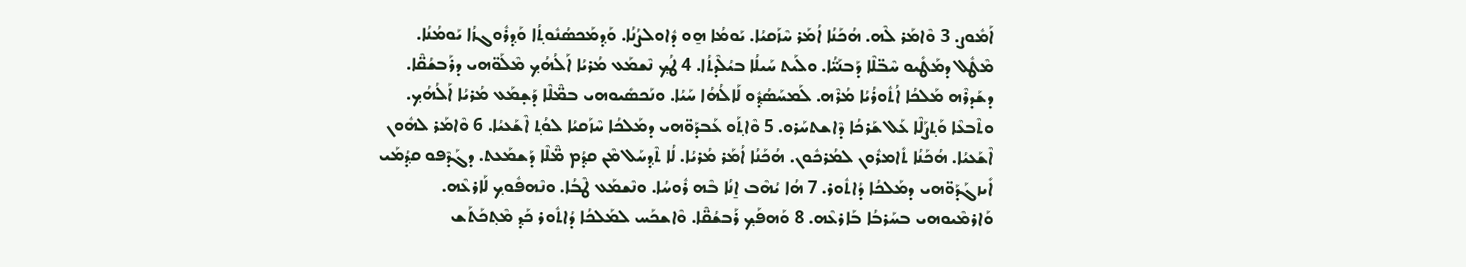ܐܰܡܽܘܨ. 3 ܘܶܐܡܰܪ ܠܶܗ. ܗܳܟܰܢܳܐ ܐܳܡܰܪ ܚܶܙܰܩܝܳܐ. ܝܰܘܡܳܐ ܗ̱ܘ ܕܽܐܘܠܨܳܢܳܐ. ܘܰܕ݂ܡܰܟܣܳܢܽܘܬ݂ܳܐ ܘܰܕ݂ܪܽܘܓܙܳܐ ܝܰܘܡܳܢܳܐ. ܡܶܛܽܠ ܕܡܰܛܺܝܘ ܚܶܒ̈ܠܶܐ ܕܰܒܢܰܝ̈ܳܐ. ܘܠܰܝܬ ܚܰܝܠܳܐ ܒܝܳܠܶܕܬܳܐ. 4 ܛܳܟ݂ ܢܶܫܡܰܥ ܡܳܪܝܳܐ ܐܰܠܳܗܳܟ݂ ܡܶܠܰܘ̈ܗܝ ܕܪܰܒܫܳܩ̈ܶܐ. ܕܫܰܕܪܶܗ ܡܰܠܟܳܐ ܐܳܬܽܘܪܳܝܳܐ ܡܳܪܶܗ. ܠܰܡܚܰܣܳܕ݂ܽܘ ܠܰܐܠܳܗܳܐ ܚܰܝܳܐ. ܘܢܰܟܣܺܝܘܗܝ ܒܡ̈ܶܠܶܐ ܕܰܫ̣ܡܰܥ ܡܳܪܝܳܐ ܐܰܠܳܗܳܟ݂. ܘܬܶܒܥܶܐ ܘܰܬ݂ܨܰܠܶܐ ܥܰܠ ܫܰܪܟܳܐ ܕܶܐܫܬܚܰܪܘ. 5 ܘܶܐܬ݂ܰܘ ܥܰܒܕܰܘ̈ܗܝ ܕܡܰܠܟܳܐ ܚܶܙܰܩܝܳܐ ܠܘܳܬ݂ ܐܶܫܰܥܝܳܐ. 6 ܘܶܐܡܰܪ ܠܗܽܘܢ ܐܶܫܰܥܝܳܐ. ܗܳܟܰܢܳܐ ܬܺܐܡܪܽܘܢ ܠܡܳܪܟܽܘܢ. ܗܳܟܰܢܳܐ ܐܳܡܰܪ ܡܳܪܝܳܐ. ܠܳܐ ܬܶܕ݂ܚܰܠ ܡܶܢ ܩܕ݂ܳܡ ܡ̈ܶܠܶܐ ܕܰܫܡܰܥܬ. ܕܓܰܕܶܦܘ ܩܕ݂ܳܡܰܝ ܐܺܝܙܓܰܕܰܘ̈ܗܝ ܕܡܰܠܟܳܐ ܕܳܐܬܽܘܪ. 7 ܗܳܐ ܝܳܗܶܒ ܐ̱ܢܳܐ ܒܶܗ ܪܽܘܚܳܐ. ܘܢܶܫܡܰܥ ܛܶܒܳܐ. ܘܢܶܗܦܽܘܟ݂ ܠܰܐܪܥܶܗ. ܘܰܐܪܡܶܝܘܗܝ ܒܚܰܪܒܳܐ ܒܰܐܪܥܶܗ. 8 ܘܰܗܦܰܟ݂ ܪܰܒܫܳܩ̈ܶܐ. ܘܶܐܫܟܰܚ ܠܡܰܠܟܳܐ ܕܳܐܬܽܘܪ ܟܰܕ݂ ܡܶܬ݂ܟܰܬܰܫ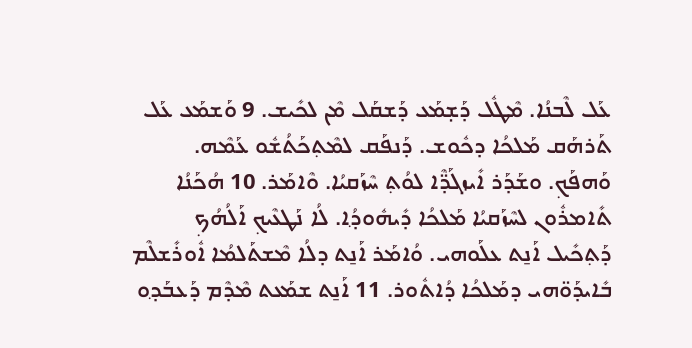ܥܰܠ ܠܶܒܢܳܐ. ܡܶܛܽܠ ܕܰܫ̣ܡܰܥ ܕܰܫܩܰܠ ܡܶܢ ܠܟܺܝܫ. 9 ܘܰܫܡܰܥ ܥܰܠ ܬܰܪܗܰܩ ܡܰܠܟܳܐ ܕܟܽܘܫ. ܕܰܢܦܰܩ ܠܡܶܬ݂ܟܰܬܳܫܽܘ ܥܰܡܶܗ. ܘܰܗܦܰܟ݂. ܘܫܰܕܰܪ ܐܺܝܙܓܰܕ̈ܶܐ ܠܘܳܬ݂ ܚܶܙܰܩܝܳܐ. ܘܶܐܡܰܪ. 10 ܗܳܟܰܢܳܐ ܬܺܐܡܪܽܘܢ ܠܚܶܙܰܩܝܳܐ ܡܰܠܟܳܐ ܕܺܝܗܽܘܕ݂ܳܐ. ܠܳܐ ܢܰܛܥܶܝܟ݂ ܐܰܠܳܗܳܟ݂ ܕܰܬ݂ܟܺܝܠ ܐܰܢ̱ܬ ܥܠܰܘܗܝ. ܘܳܐܡܰܪ ܐܰܢ̱ܬ ܕܠܳܐ ܡܶܫܬܰܠܡܳܐ ܐܽܘܪܺܫܠܶܡ ܒܺܐܝܕܰܘ̈ܗܝ ܕܡܰܠܟܳܐ ܕܳܐܬܽܘܪ. 11 ܐܰܢ̱ܬ ܫܡܰܥܬ ܡܶܕܶܡ ܕܰܥܒܰܕ݂ܘ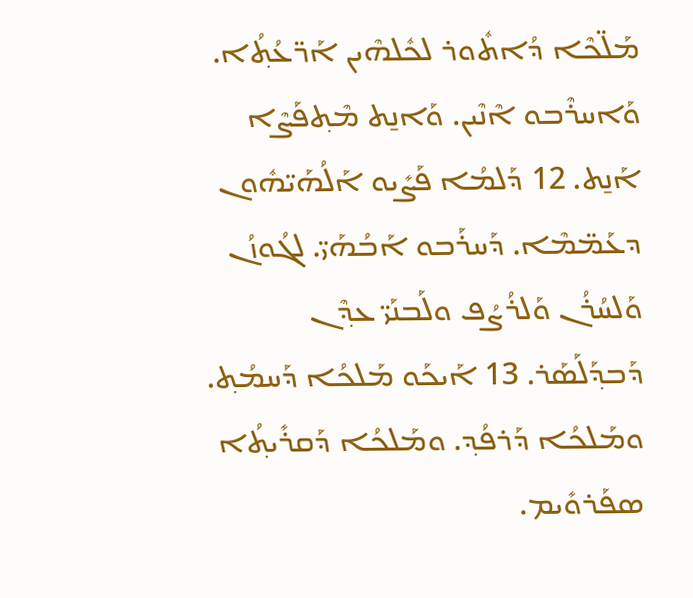ܡܰܠ̈ܟܶܐ ܕܳܐܬܽܘܪ ܠܟܽܠܗܶܝܢ ܐܰܖ̈ܥܳܬ݂ܳܐ. ܘܰܐܚܪܶܒܘ ܐܶܢܶܝܢ. ܘܰܐܢ̱ܬ ܡܶܬ݂ܦܰܨܶܐ ܐܰܢ̱ܬ. 12 ܕܰܠܡܳܐ ܦܰܨܺܝܘ ܐܰܠܳܗܰܝ̈ܗܽܘܢ ܕܥܰܡ̈ܡܶܐ. ܕܰܚܪܰܒܘ ܐܰܒܳܗܰܝ̈. ܠܓܳܘܙܳܢ ܘܰܠܚܳܪܳܢ ܘܰܠܪܳܨܳܦ ܘܠܰܒܢܰܝ̈ ܥܕ݂ܶܢ ܕܰܒܕ݂ܰܠܰܣܰܪ. 13 ܐܰܝܟܰܘ ܡܰܠܟܳܐ ܕܰܚܡܳܬ݂. ܘܡܰܠܟܳܐ ܕܰܪܦܳܕ݂. ܘܡܰܠܟܳܐ ܕܰܩܪܺܝܬ݂ܳܐ ܣܦܰܪܘܺܝܡ.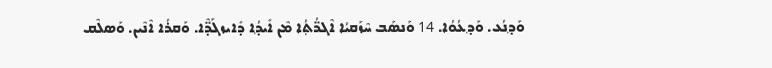ܘܰܕ݂ܢܳܥ. ܘܰܕ݂ܥܳܘܳܐ. 14 ܘܰܢܣܰܒ ܚܶܙܰܩܝܳܐ ܐܶܓܖ̈ܳܬ݂ܳܐ ܡܶܢ ܐܺܝܕ݂ܳܐ ܕܺܐܝܙܓܰܕ̈ܶܐ. ܘܰܩܪܳܐ ܐܶܢܶܝܢ. ܘܰܣܠܶܩ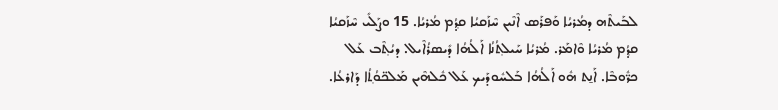ܠܒܰܝܬܶܗ ܕܡܳܪܝܳܐ ܘܰܦܪܰܣ ܐܶܢܶܝܢ ܚܶܙܰܩܝܳܐ ܩܕ݂ܳܡ ܡܳܪܝܳܐ. 15 ܘܨܰܠܺܝ ܚܶܙܰܩܝܳܐ ܩܕ݂ܳܡ ܡܳܪܝܳܐ ܘܶܐܡܰܪ. ܡܳܪܝܳܐ ܚܰܝܠܬ݂ܳܢܳܐ ܐܰ‌ܠܳܗܳܐ ܕܺܝܣܪܳܐܶܝܠ. ܕܝܳܬ݂ܶܒ ܥܰܠ ܟܖ̈ܽܘܒܶܐ. ܐܰܢ̱ܬ ܗܽܘ ܐܰ‌ܠܳܗܳܐ ܒܰܠܚܽܘܕܰܝܟ ܥܰܠ ܟܽܠܗܶܝܢ ܡܰܠܟ̈ܘܳܬ݂ܳܐ ܕܰܐܪܥܳܐ.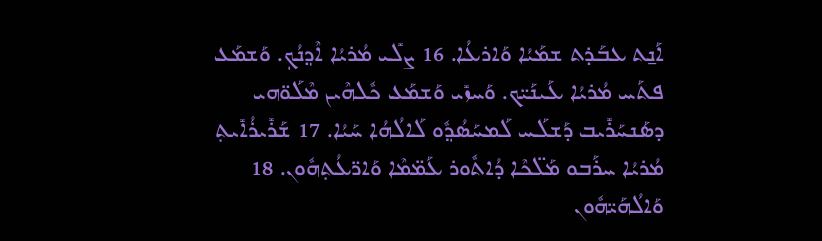ܐܰܢ̱ܬ ܥܒܰܕ̇ܬ ܫܡܰܝܳܐ ܘܰܐܪܥܳܐ. 16 ܨܠܺܝ ܡܳܪܝܳܐ ܐܶܕ݂ܢܳܟ݂. ܘܰܫܡܰܥ ܦܬܰܚ ܡܳܪܝܳܐ ܥܰܝܢܰܝ̈ܟ. ܘܰܚܙܺܝ ܘܰܫܡܰܥ ܟܽܠܗܶܝܢ ܡܶܠܰܘ̈ܗܝ ܕܣܰܢܚܰܪܺܝܒ ܕܰܫܠܰܚ ܠܰܡܚܰܣܳܕ݂ܽܘ ܠܰܐܠܳܗܳܐ ܚܰܝܳܐ. 17 ܫܰܪܺܝܪܳܐܺܝܬ݂ ܡܳܪܝܳܐ ܚܪܰܒܘ ܡܰܠ̈ܟܶܐ ܕܳܐܬܽܘܪ ܥܰܡ̈ܡܶܐ ܘܰܐܖ̈ܥܳܬ݂ܗܽܘܢ. 18 ܘܰܐܠܳܗܰܝ̈ܗܽܘܢ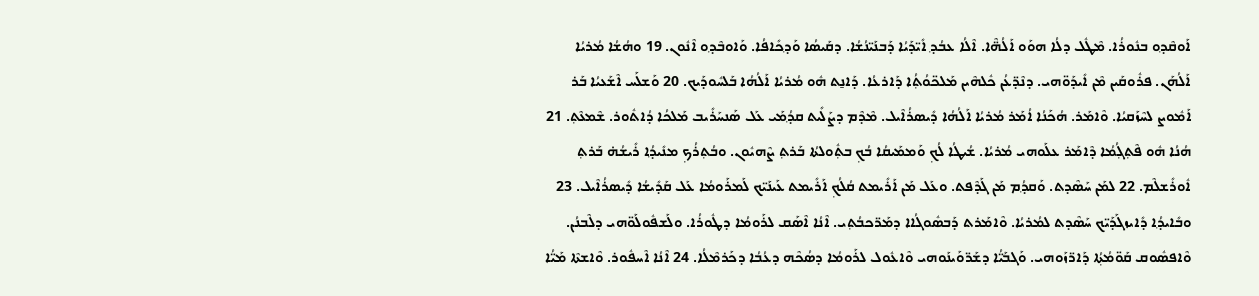ܐܰܘܩܶܕ݂ܘ ܒܢܽܘܪܳܐ. ܡܶܛܽܠ ܕܠܳܐ ܗܘܰܘ ܐܰܠܳܗ̈ܶܐ. ܐܶܠܳܐ ܥܒܳܕ݂ ܐܺܝ̈ܕܰܝܳܐ ܕܰܒܢܰܝ̈ܢܳܫܳܐ. ܕܩܰܝܣܳܐ ܘܰܕ݂ܟܺܐܦܳܐ. ܘܰܐܘܒܶܕ݂ܘ ܐܶܢܽܘܢ. 19 ܘܗܳܫܳܐ ܡܳܪܝܳܐ ܐܰܠܳܗܰܢ. ܦܪܽܘܩܰܝܢ ܡܶܢ ܐܺܝܕܰܘ̈ܗܝ. ܕܢܶܕ̈ܥܳܢ ܟܽܠܗܶܝܢ ܡܰܠܟ̈ܘܳܬ݂ܳܐ ܕܰܐܪܥܳܐ. ܕܰܐܢ̱ܬ ܗܽܘ ܡܳܪܝܳܐ ܐܰ‌ܠܳܗܳܐ ܒܰܠܚܽܘܕܰܝܟ. 20 ܘܰܫܠܰܚ ܐܶܫܰܥܝܳܐ ܒܰܪ ܐܰܡܽܘܨ ܠܚܶܙܰܩܝܳܐ. ܘܶܐܡܰܪ. ܗܳܟܰܢܳܐ ܐܳܡܰܪ ܡܳܪܝܳܐ ܐܰ‌ܠܳܗܳܐ ܕܺܝܣܪܳܐܶܝܠ. ܡܶܕܶܡ ܕܨܰܠܺܝܬ ܩܕ݂ܳܡܰܝ ܥܰܠ ܣܰܢܚܰܪܺܝܒ ܡܰܠܟܳܐ ܕܳܐܬܽܘܪ. ܫܶܡܥܶܬ݂. 21 ܗܳܢܳܐ ܗܽܘ ܦܶܬ݂ܓ݂ܳܡܳܐ ܕܶܐܡܰܪ ܥܠܰܘܗܝ ܡܳܪܝܳܐ. ܫܳܝܛܳܐ ܠܳܟ݂ ܘܰܡܡܰܝܩܳܐ ܒܳܟ݂ ܒܬ݂ܽܘܠܬܳܐ ܒܰܪܬ݂ ܨܶܗܝܽܘܢ. ܘܒܳܬ݂ܪܳܟ݂ ܡܢܺܝܕ݂ܳܐ ܪܺܝܫܳܗ̇ ܒܰܪܬ݂ ܐܽܘܪܺܫܠܶܡ. 22 ܠܡܰܢ ܚܰܣܶܕܬ. ܘܰܩܕ݂ܳܡ ܡܰܢ ܓܰܕܶܦܬ. ܘܥܰܠ ܡܰܢ ܐܰܪܺܝܡܬ ܩܳܠܳܟ݂ ܐܰܪܺܝܡܬ ܥܰܝܢܰܝ̈ܟ ܠܰܡܪܰܘܡܳܐ ܥܰܠ ܩܰܕܺܝܫܳܐ ܕܺܝܣܪܳܐܶܝܠ. 23 ܘܒܺܐܝܕ݂ܳܐ ܕܺܐܝܙܓܰܕܰܝ̈ܟ ܚܰܣܶܕܬ ܠܡܳܪܝܳܐ. ܘܶܐܡܰܪܬ ܕܰܒܣܽܘܓܳܐܐ ܕܡܰܖ̈ܟܒܳܬ݂ܝ. ܐܶܢܳܐ ܐܶܣܰܩ ܠܪܰܘܡܳܐ ܕܛܽܘܪܳܐ. ܘܠܰܫܦܽܘܠܰܘ̈ܗܝ ܕܠܶܒܢܳܢ. ܘܶܐܦܣܽܘܩ ܩܰܘ̈ܡܳܬ݂ܳܐ ܕܰܐܖ̈ܙܰܘܗܝ. ܘܰܓܒܰܝ̈ܳܐ ܕܫܰܖ̈ܘܰܝܢܰܘܗܝ ܘܶܐܥܽܘܠ ܠܪܰܘܡܳܐ ܕܣܳܟܶܗ ܕܥܳܒܳܐ ܕܟܰܪܡܶܠܳܐ. 24 ܐܶܢܳܐ ܐܶܚܦܽܘܪ. ܘܶܐܫܬܶܐ ܡܰܝ̈ܳܐ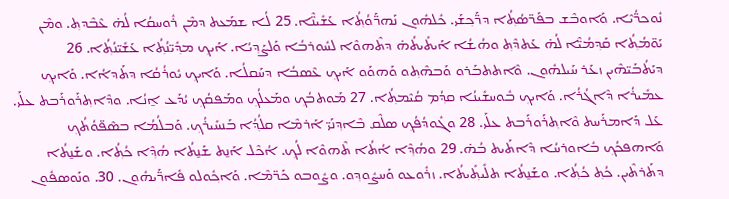ܢܽܘܟܖ̈ܳܝܶܐ. ܘܰܐܘܒܶܫ ܒܦܰܖ̈ܣܳܬ݂ܳܐ ܕܖ̈ܰܟ݂ܫܰܝ. ܟܽܠܗܽܘܢ ܢܰܗܖ̈ܰܘܳܬ݂ܳܐ ܥܰܫܺܝܢ̈ܶܐ. 25 ܠܳܐ ܫܡܰܥܬ ܕܡܶܢ ܪܽܘܚܩܳܐ ܠܳܗ̇ ܥܶܒܶܕܬ݂. ܘܡܶܢ ܝܰܘ̈ܡܳܬ݂ܳܐ ܩܰܕ݂ܡܳܝ̈ܶܐ ܠܳܗ̇ ܥܰܬܕܶܬ݂ ܘܗܳܫܳܐ ܐܰܝܬܺܝܬܳܗ̇ ܕܬܶܗܘܶܐ ܠܚܽܘܪܒܳܐ ܘܰܠܨܰܕ݂ܝܳܐ. ܐܰܝܟ݂ ܡܕ݂ܺܝ̈ܢܳܬ݂ܳܐ ܥܰܫܺܝ̈ܢܳܬ݂ܳܐ. 26 ܕܝܰܬܳܒܰܝ̈ܗܶܝܢ ܙܥܰܪ ܚܰܝܠܗܽܘܢ. ܘܶܐܬܬܒܰܪܘ ܘܰܒܗܶܬ݂ܘ ܘܰܗܘܰܘ ܐܰܝܟ݂ ܥܶܣܒܳܐ ܕܚܰܩܠܳܐ. ܘܰܐܝܟ݂ ܝܽܘܪܳܩܳܐ ܕܬܰܕܐܳܐ. ܘܰܐܝܟ݂ ܥܡܺܝܪܳܐ ܕܶܐܓܳܪܳܐ. ܘܰܐܝܟ݂ ܒܽܘܚܫܺܝܢܳܐ ܩܕ݂ܳܡ ܩܳܝܶܡܬ݂ܳܐ. 27 ܡܰܘܬܒܳܟ݂ ܘܡܰܥܠܳܟ݂ ܘܡܰܦܩܳܟ݂ ܝܳܕܰܥ ܐ̱ܢܳܐ. ܘܕܶܐܬ݂ܪܰܘܪܰܒܬ ܥܠܰܝ. ܥܰܠ ܕܰܐܡܪܰܚܬ ܘܶܐܬ݂ܪܰܘܪܰܒܬ ܥܠܰܝ. 28 ܘܓܽܘܕܳܦܳܟ݂ ܣܠܶܩ ܒܶܐܕ݂ܢܰܝ̈ ܐܰܪܡܶܐ ܩܠܳܕ݂ܳܐ ܒܰܢܚܺܝܪܳܟ݂. ܘܰܒܠܳܡܳܐ ܒܣܶܦ̈ܘܳܬܳܟ݂ ܘܰܐܗܦܟܳܟ݂ ܒܽܐܘܪܚܳܐ ܕܶܐܬܰܝܬ ܒܳܗ̇. 29 ܘܗܳܕ݂ܶܐ ܐܳܬܳܐ ܬܶܗܘܶܐ ܠܳܟ݂. ܐܳܟܶܠ ܐܰܢ̱ܬ ܫܰܢ̱ܬܳܐ ܗܳܕ݂ܶܐ ܟܳܬ݂ܳܐ. ܘܫܰܢ̱ܬܳܐ ܕܬܰܪܬܶܝܢ. ܟܳܬ݂ ܟܳܬ݂ܳܐ. ܘܫܰܢ̱ܬܳܐ ܬܠܺܝܬ݂ܺܝܬܳܐ. ܙܪܽܘܥܘ ܘܰܚܨܽܘܕ݂ܘ. ܘܨܽܘܒܘ ܟܰܖ̈ܡܶܐ. ܘܰܐܟ݂ܽܘܠܘ ܦܺܐܖ̈ܰܝܗܽܘܢ. 30. ܘܢܰܘܣܦܽܘܢ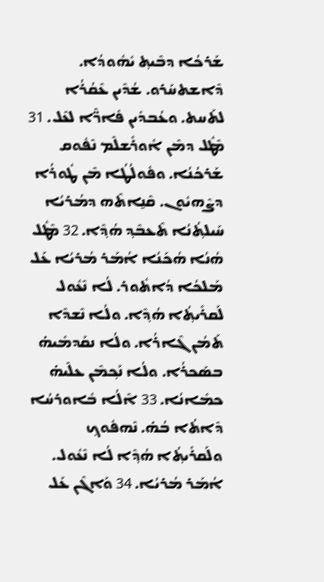ܫܰܪܟܳܐ ܕܒܶܝܬ݂ ܝܺܗܽܘܕܳܐ. ܕܶܐܫܬܚܰܪܘ. ܫܳܕܶܝܢ ܥܶܩܳܪܳܐ ܠܬܰܚܬ. ܘܥܳܒܕܺܝܢ ܦܺܐܖ̈ܶܐ ܠܥܶܠ. 31 ܡܶܛܽܠ ܕܡܶܢ ܐܽܘܪܺܫܠܶܡ ܢܶܦܽܘܩ ܫܰܪܟܳܢܳܐ. ܘܦܽܘܠܳܛܳܐ ܡܶܢ ܛܽܘܪܳܐ ܕܨܶܗܝܽܘܢ. ܩܶܢ̱ܐܬܶܗ ܕܡܳܪܝܳܐ ܚܰܝܠܬ݂ܳܢܳܐ ܬܶܥܒܶܕ݂ ܗܳܕ݂ܶܐ. 32 ܡܶܛܽܠ ܗܳܢܳܐ ܗܳܟܰܢܳܐ ܐܳܡܰܪ ܡܳܪܝܳܐ ܥܰܠ ܡܰܠܟܳܐ ܕܳܐܬܽܘܪ. ܠܳܐ ܢܶܥܽܘܠ ܠܰܩܪܺܝܬ݂ܳܐ ܗܳܕ݂ܶܐ. ܘܠܳܐ ܢܶܫܕܶܐ ܬܰܡܳܢ ܓܶܐܪܳܐ. ܘܠܳܐ ܢܩܰܕܡܺܝܗ̇ ܒܣܰܟܪܳܐ. ܘܠܳܐ ܢܰܟ݂ܡܶܢ ܥܠܶܝܗ̇ ܟܡܺܐܢܳܐ. 33 ܐܶܠܳܐ ܒܽܐܘܪܚܳܐ ܕܶܐܬܳܐ ܒܳܗ̇. ܢܶܗܦܽܘܟ݂ ܘܠܰܩܪܺܝܬ݂ܳܐ ܗܳܕ݂ܶܐ ܠܳܐ ܢܶܥܽܘܠ. ܐܳܡܰܪ ܡܳܪܝܳܐ. 34 ܘܰܐܓܶܢ ܥܰܠ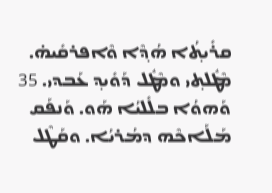ܩܪܺܝܬ݂ܳܐ ܗܳܕ݂ܶܐ ܘܶܐܦܪܩܺܝܗ̇. ܡܶܛܽܠܬ݂ܝ ܘܡܶܛܽܠ ܕܰܘܺܝܕ݂ ܥܰܒܕܝ. 35 ܘܰܗܘܳܐ ܒܠܺܠܝܳܐ ܗܰܘ. ܘܰܢܦܰܩ ܡܰܠܰܐܟܶܗ ܕܡܳܪܝܳܐ. ܘܩܰܛܶܠ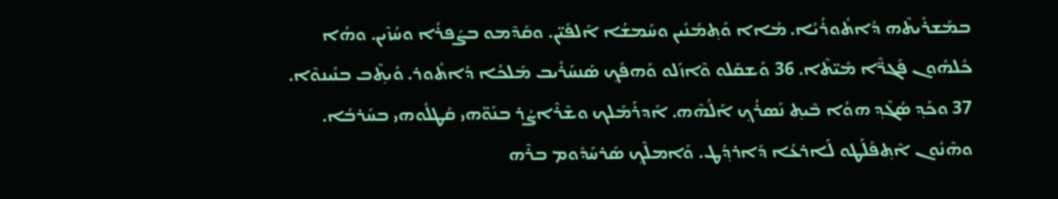ܒܡܰܫܪܺܝܬܶܗ ܕܳܐܬܽܘܪܳܝܳܐ. ܡܳܐܐ ܘܰܬ݂ܡܳܢܺܝܢ ܘܚܰܡܫܳܐ ܐܰܠܦܺܝ̈ܢ. ܘܩܰܕܶܡܘ ܒܨܰܦܪܳܐ ܘܚܳܙܶܝܢ. ܘܗܳܐ ܟܽܠܗܽܘܢ ܦܰܓܖ̈ܶܐ ܡܺܝ̈ܬܶܐ. 36 ܘܰܫܩܰܠܘ ܘܶܐܙܰܠܘ ܘܰܗܦܰܟ݂ ܣܰܢܚܰܪܺܝܒ ܡܰܠܟܳܐ ܕܳܐܬܽܘܪ. ܘܺܝܬ݂ܶܒ ܒܢܺܝܢܘܶܐ. 37 ܘܟܰܕ݂ ܣܳܓܶܕ݂ ܗܘܳܐ ܒܶܝܬ݂ ܢܰܣܪܳܟ݂ ܐܰܠܳܗܶܗ. ܐܰܕܪܰܡܰܠܟ ܘܫܶܪܶܐܨܳܪ ܒܢܰܘ̈ܗܝ ܩܰܛܠܽܘܗܝ ܒܚܰܪܒܳܐ. ܘܗܶܢܽܘܢ ܐܶܬ݂ܦܰܠܰܛܘ ܠܰܐܪܥܳܐ ܕܰܐܪܕ݂ܳܛ. ܘܰܐܡܠܶܟ݂ ܣܰܪܚܰܕܽܘܡ ܒܪܶܗ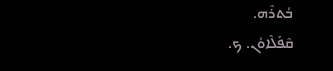ܒܳܬܪܶܗ.
ܩܶܦܰܠܶܐܘܳܢ. ܟ.